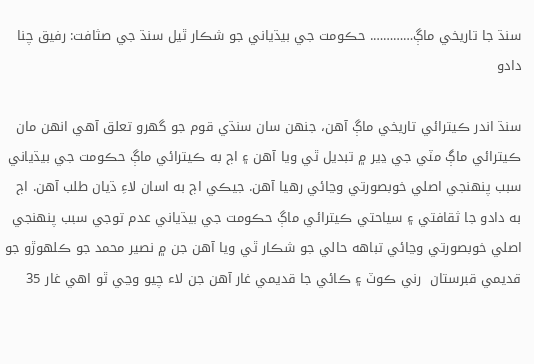سنڌ جا تاريخي ماڳ…………. حڪومت جي بيڌياني جو شڪار ٿيل سنڌ جي صثافت: رفيق چنا دادو

سنڌ اندر ڪيترائي تاريخي ماڳ آهن، جنهن سان سنڌي قوم جو گھرو تعلق آهي انهن مان ڪيترائي ماڳ مٽي جي ڍير ۾ تبديل ٿي ويا آهن ۽ اڄ به ڪيترائي ماڳ حڪومت جي بيڌياني سبب پنهنجي اصلي خوبصورتي وڃائي رهيا آهن. جيڪي اڄ به اسان لاءِ ڌيان طلب آهن. اڄ به دادو جا ثقافتي ۽ سياحتي ڪيترائي ماڳ حڪومت جي بيڌياني عدم توجي سبب پنهنجي اصلي خوبصورتي وڃائي تباهه حالي جو شڪار ٿي ويا آهن جن ۾ نصير محمد جو ڪلهوڙو جو قديمي قبرستان  رني ڪوٽ ۽ ڪائي جا قديمي غار آهن جن لاء چيو وڃي ٿو اهي غار 35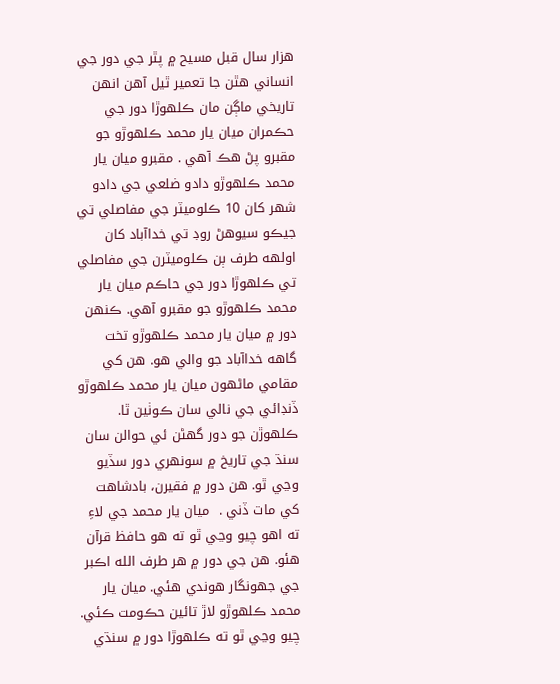هزار سال قبل مسيح ۾ پٿر جي دور جي انساني هٿن جا تعمير ٿيل آهن انهن تاريخي ماڳن مان ڪلهوڙا دور جي حڪمران ميان يار محمد ڪلهوڙو جو مقبرو پڻ هڪ آهي . مقبرو ميان يار محمد ڪلهوڙو دادو ضلعي جي دادو شهر کان 10 ڪلوميٽر جي مفاصلي تي جيڪو سيوهڻ روڊ تي خداآباد کان اولهه طرف ٻن ڪلوميٽرن جي مفاصلي تي ڪلهوڙا دور جي حاڪم ميان يار محمد ڪلهوڙو جو مقبرو آهي. ڪنهن دور ۾ ميان يار محمد ڪلهوڙو تخت گاهه خداآباد جو والي هو. هن کي مقامي ماڻهون ميان يار محمد ڪلهوڙو ڏنڊائي جي نالي سان ڪوٺين ٿا. ڪلهوڙن جو دور گھڻن ئي حوالن سان سنڌ جي تاريخ ۾ سونهري دور سڏيو وڃي ٿو. هن دور ۾ فقيرن، بادشاهت کي مات ڏني .  ميان يار محمد جي لاءِ ته اهو چيو وڃي ٿو ته هو حافظ قرآن هئو. هن جي دور ۾ هر طرف الله اڪبر جي جهونگار هوندي هئي. ميان يار محمد ڪلهوڙو لاڙ تائين حڪومت ڪئي. چيو وڃي ٿو ته ڪلهوڙا دور ۾ سنڌي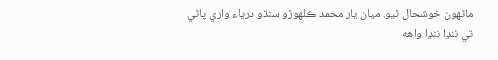ماڻهون خوشحال ٿيو. ميان يار محمد ڪلهوڙو سنڌو درياء واري پاڻي تي ننڍا ننڍا واهه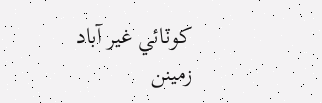کوٽائي غير آباد زمينن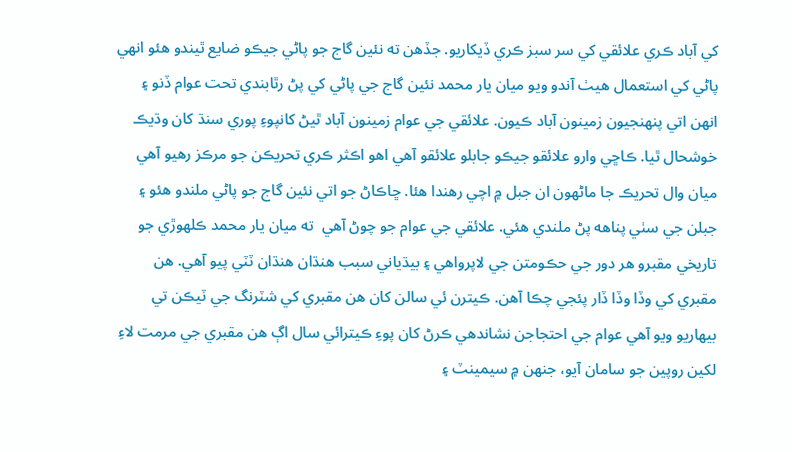کي آباد ڪري علائقي کي سر سبز ڪري ڏيکاريو. جڏهن ته نئين گاج جو پاڻي جيڪو ضايع ٿيندو هئو انهي پاڻي کي استعمال هيٺ آندو ويو ميان يار محمد نئين گاج جي پاڻي کي پڻ رٿابندي تحت عوام ڏنو ۽ انهن اتي پنهنجيون زمينون آباد ڪيون. علائقي جي عوام زمينون آباد ٿيڻ کانپوءِ پوري سنڌ کان وڌيڪ خوشحال ٿيا. ڪاڇي وارو علائقو جيڪو جابلو علائقو آهي اهو اڪثر ڪري تحريڪن جو مرڪز رهيو آهي ميان وال تحريڪ جا ماڻهون ان جبل ۾ اچي رهندا هئا. ڇاڪاڻ جو اتي نئين گاج جو پاڻي ملندو هئو ۽ جبلن جي سٺي پناهه پڻ ملندي هئي. علائقي جي عوام جو چوڻ آهي  ته ميان يار محمد ڪلهوڙي جو تاريخي مقبرو هر دور جي حڪومتن جي لاپرواهي ۽ بيڌياني سبب هنڌان هنڌان ٽٽي پيو آهي. هن مقبري کي وڏا وڏا ڏار پئجي چڪا آهن. ڪيترن ئي سالن کان هن مقبري کي شٽرنگ جي ٽيڪن تي بيهاريو ويو آهي عوام جي احتجاجن نشاندهي ڪرڻ کان پوءِ ڪيترائي سال اڳ هن مقبري جي مرمت لاءِ لکين روپين جو سامان آيو، جنهن ۾ سيمينٽ ۽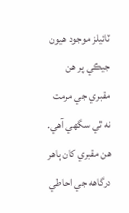ٽائيلز موجود هيون جيڪي پر هن مقبري جي مرمت نه ٿي سگھي آهي. هن مقبري کان ٻاهر درگاهه جي احاطي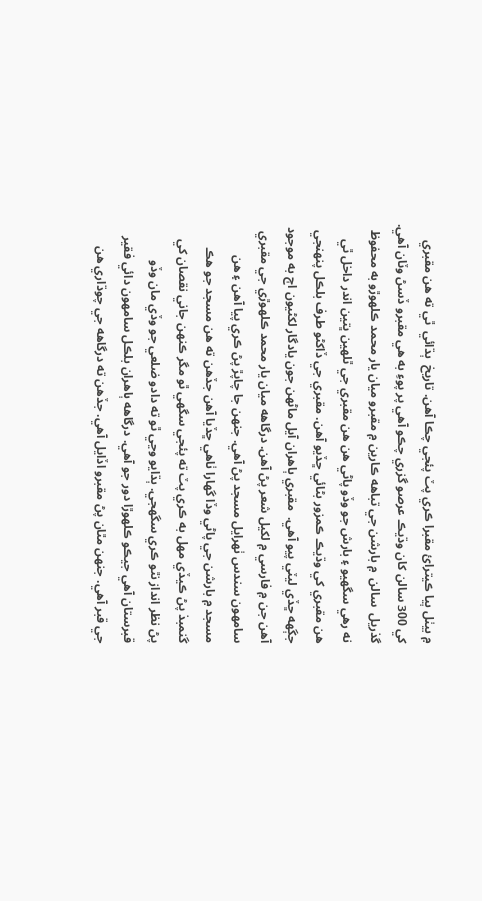۾ بيٺل ٻيا ڪيترائ مقبرا ڪري پٽ پئجي چڪا آهن. تاريخ  ٻڌائي  ٿي ته هن مقبري کي 300 سالن کان وڌيڪ عرصو گزري چڪو آهي پر پوءِ به هي مقبرو ڏسڻ وٽان آهي. گذريل  سالن  ۾ بارشن جي تباهه ڪارين ۾ مقبرو ميان يار محمد ڪلهوڙو به محفوظ نه رهي سگهيو ۽ بارش جو وڏو پاڻي هن هن مقبري جي ٿلهين ڀتين اندر داخل ٿي هن مقبري کي وڌيڪ ڪمزور بڻائي ڇڏيو آهن. مقبري جي ڏاکڻو طرف بلڪل پنهنجي جڳهه ڇڏي ليٽي پيو آهي.  مقبري ٻاهران آيل ماڻهن جون يادگار لکڻيون اڄ به موجود آهن جن ۾ فارسي ۾ لکيل شعر پڻ آهن. درگاهه ميان يار محمد ڪلهوڙي جي مقبري سامهون سندس ٺهرايل مسجد پڻ آهي. جنهن جا چاپڙ پڻ ڪري پيا آهن ۽ هن مسجد ۾ بارشن جي پاڻي وڏا گھارا ٺاهي ڇڏيا آهن جڏهن ته هن مسجد جو هڪ گنمبذ پڻ ڪيڏي مهل به ڪري پٽ ته پئجي سگھي ٿو مگر ڪنهن جاني نقصان کي پڻ نظر انداز نٿو ڪري سگھجي. ٻڌايو وڃي ٿو ته دادو ضلعي جو وڏي مان وڏو قبرستان آهي جيڪو ڪلهوڙا دور جو آهي. درگاهه ٻاهران بلڪل سامهون دائي فقير جي قبر آهي. جنهن مٿان پڻ مقبرو اڏايل آهي. جڏهن ته درگاهه جي چوڌاري هن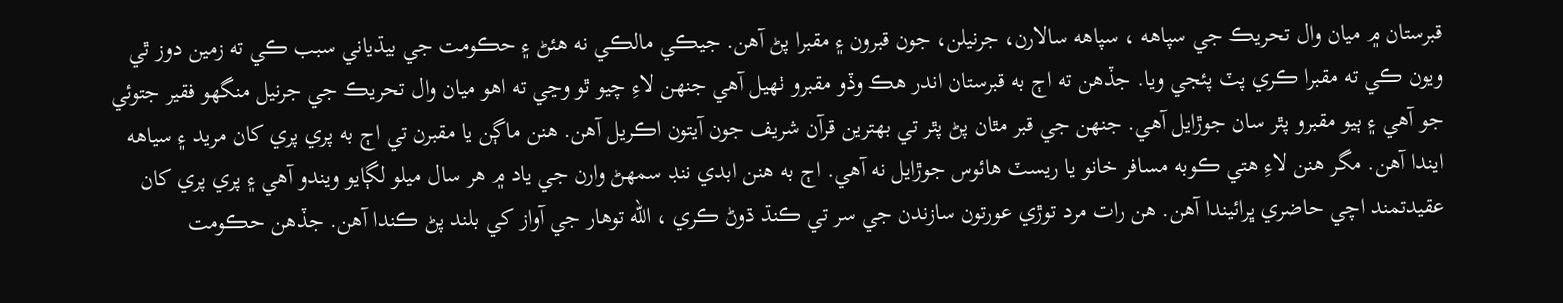قبرستان ۾ ميان وال تحريڪ جي سپاهه ، سپاهه سالارن، جرنيلن، جون قبرون ۽ مقبرا پڻ آهن. جيڪي مالڪي نه هئڻ ۽ حڪومت جي بيڌياني سبب ڪي ته زمين دوز ٿي ويون ڪي ته مقبرا ڪري پٽ پئجي ويا. جڏهن ته اڄ به قبرستان اندر هڪ وڏو مقبرو ٺهيل آهي جنهن لاءِ چيو ٿو وڃي ته اهو ميان وال تحريڪ جي جرنيل منگھو فقير جتوئي جو آهي ۽ ٻيو مقبرو پٿر سان جوڙايل آهي. جنهن جي قبر مٿان پڻ پٿر تي بهترين قرآن شريف جون آيتون اڪريل آهن. هنن ماڳن يا مقبرن تي اڄ به پري پري کان مريد ۽ سياهه ايندا آهن. مگر هنن لاءِ هتي ڪوبه مسافر خانو يا ريسٽ هائوس جوڙايل نه آهي. اڄ به هنن ابدي ننڊ سمهڻ وارن جي ياد ۾ هر سال ميلو لڳايو ويندو آهي ۽ پري پري کان عقيدتمند اچي حاضري ڀرائيندا آهن. هن رات مرد توڙي عورتون سازندن جي سر تي ڪنڌ ڌوڻ ڪري ، الله توهار جي آواز کي بلند پڻ ڪندا آهن. جڏهن حڪومت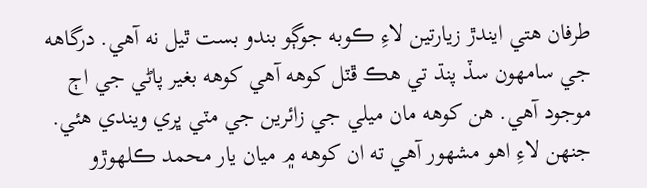طرفان هتي ايندڙ زيارتين لاءِ ڪوبه جوڳو بندو بست ٿيل نه آهي. درگاهه جي سامهون سڏ پنڌ تي هڪ ڦٽل کوهه آهي کوهه بغير پاڻي جي اڄ موجود آهي. هن کوهه مان ميلي جي زائرين جي مٽي ڀري ويندي هئي. جنهن لاءِ اهو مشهور آهي ته ان کوهه ۾ ميان يار محمد ڪلهوڙو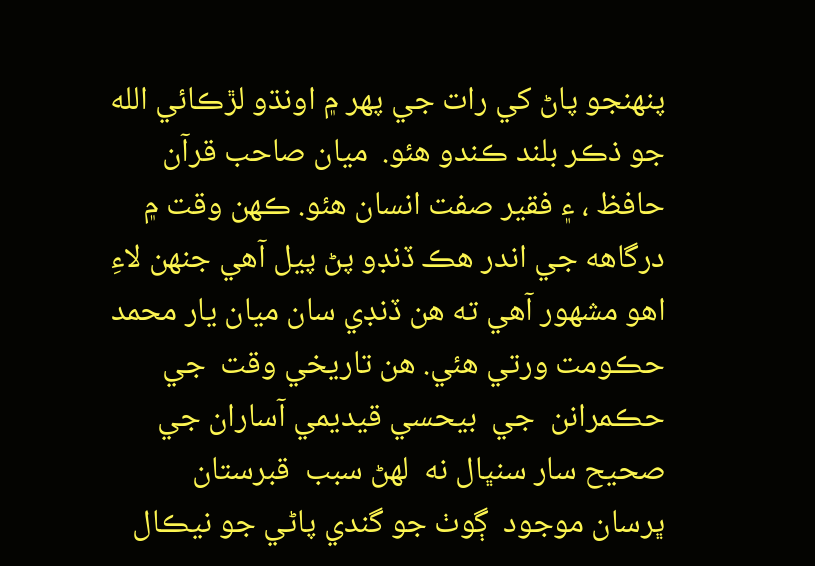پنهنجو پاڻ کي رات جي پهر ۾ اونڌو لڙڪائي الله جو ذڪر بلند ڪندو هئو.  ميان صاحب قرآن حافظ ، ۽ فقير صفت انسان هئو. ڪهن وقت ۾ درگاهه جي اندر هڪ ڏنڊو پڻ پيل آهي جنهن لاءِ اهو مشهور آهي ته هن ڏنڊي سان ميان يار محمد حڪومت ورتي هئي. هن تاريخي وقت  جي  حڪمرانن  جي  بيحسي قيديمي آساران جي  صحيح سار سنڀال نه  لهڻ سبب  قبرستان  ڀرسان موجود  ڳوٺ جو گندي پاڻي جو نيڪال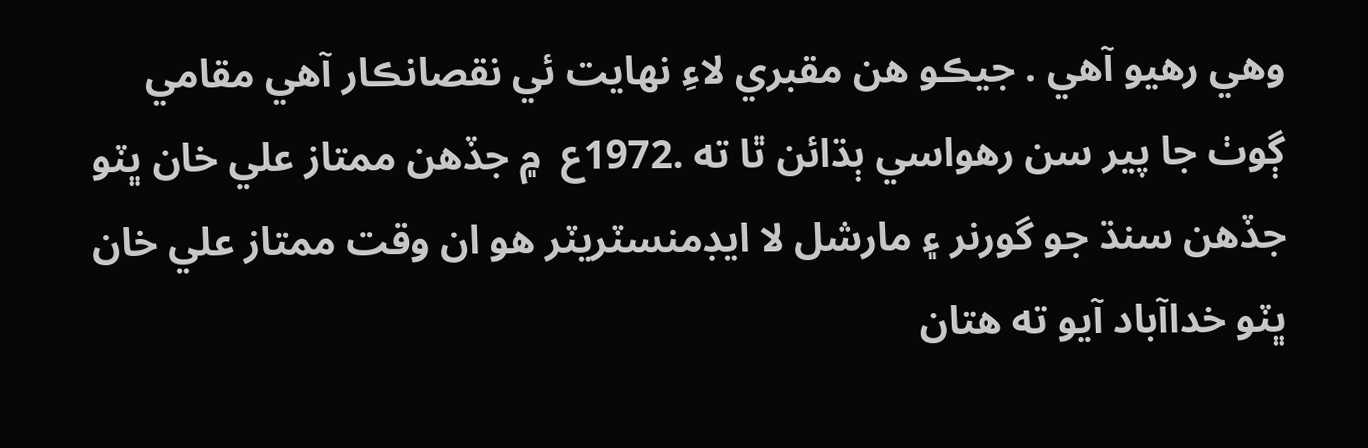وهي رهيو آهي . جيڪو هن مقبري لاءِ نهايت ئي نقصانڪار آهي مقامي ڳوٺ جا پير سن رهواسي ٻڌائن ٿا ته .1972ع  ۾ جڏهن ممتاز علي خان ڀٽو جڏهن سنڌ جو گورنر ۽ مارشل لا ايڊمنسٽريٽر هو ان وقت ممتاز علي خان ڀٽو خداآباد آيو ته هتان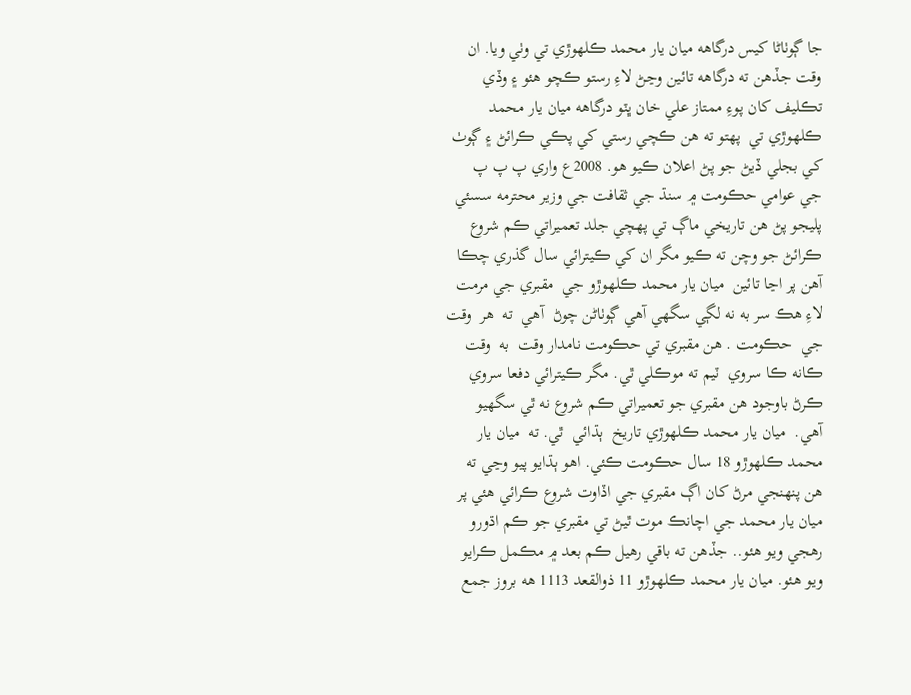جا ڳوٺاڻا کيس درگاهه ميان يار محمد ڪلهوڙي تي وٺي ويا. ان وقت جڏهن ته درگاهه تائين وڃڻ لاءِ رستو ڪچو هئو ۽ وڏي تڪليف کان پوءِ ممتاز علي خان ڀٽو درگاهه ميان يار محمد ڪلهوڙي تي  پهتو ته هن ڪچي رستي کي پڪي ڪرائڻ ۽ ڳوٺ کي بجلي ڏيڻ جو پڻ اعلان ڪيو هو. 2008ع واري پ پ پ  جي عوامي حڪومت ۾ سنڌ جي ثقافت جي وزير محترمه سسئي پليجو پڻ هن تاريخي ماڳ تي پهچي جلد تعميراتي ڪم شروع ڪرائڻ جو وچن ته ڪيو مگر ان کي ڪيترائي سال گذري چڪا آهن پر اڃا تائين  ميان يار محمد ڪلهوڙو جي  مقبري جي مرمت  لاءِ هڪ سر به نه لڳي سگهي آهي ڳوٺاڻن چوڻ  آهي  ته  هر  وقت جي  حڪومت . هن مقبري تي حڪومت نامدار وقت  به  وقت ڪانه ڪا سروي  ٽيم ته موڪلي ٿي. مگر ڪيترائي دفعا سروي ڪرڻ باوجود هن مقبري جو تعميراتي ڪم شروع نه ٿي سگهيو آهي.  ميان يار محمد ڪلهوڙي تاريخ  ٻڌائي  ٿي. ته  ميان يار محمد ڪلهوڙو 18 سال حڪومت ڪئي. اهو ٻڌايو پيو وڃي ته هن پنهنجي مرڻ کان اڳ مقبري جي اڏاوت شروع ڪرائي هئي پر ميان يار محمد جي اچانڪ موت ٿيڻ تي مقبري جو ڪم اڌورو رهجي ويو هئو.. جڏهن ته باقي رهيل ڪم بعد ۾ مڪمل ڪرايو ويو هئو. ميان يار محمد ڪلهوڙو 11 ذوالقعد 1113 هه بروز جمع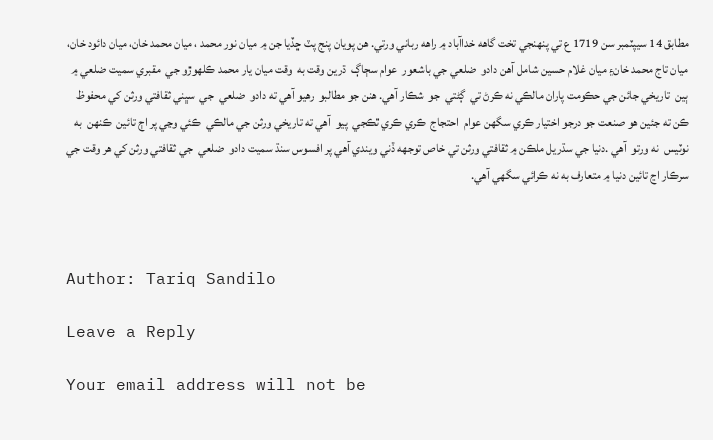مطابق 14 سيپٽمبر سن 1719 ع تي پنهنجي تخت گاهه خداآباد ۾ راهه رباني ورتي. هن پويان پنج پٽ ڇڏيا جن ۾ ميان نور محمد ، ميان محمد خان، ميان دائود خان، ميان تاج محمد خان۽ ميان غلام حسين شامل آهن دادو  ضلعي جي باشعور  عوام سڄاڳ  ڌرين وقت به  وقت ميان يار محمد ڪلهوڙو جي  مقبري سميت ضلعي ۾ ٻين  تاريخي جائن جي حڪومت پاران مالڪي نه ڪرڻ تي  ڳڻتي  جو  شڪار آهي. هنن جو مطالبو  رهيو آهي ته دادو  ضلعي  جي  سڀني ثقافتي ورثن کي محفوظ ڪن ته جئين هو صنعت جو درجو اختيار ڪري سگهن عوام  احتجاج  ڪري ڪري ٿڪجي  پيو  آهي ته تاريخي ورثن جي مالڪي  ڪئي وڃي پر اڄ تائين  ڪنهن  به  نوٽيس  نه ورتو  آهي .دنيا جي سڌريل ملڪن ۾ ثقافتي ورثن تي خاص توجهه ڏني ويندي آهي پر افسوس سنڌ سميت دادو  ضلعي  جي ثقافتي ورثن کي هر وقت جي سرڪار اڃ تائين دنيا ۾ متعارف به نه ڪرائي سگهي آهي.



Author: Tariq Sandilo

Leave a Reply

Your email address will not be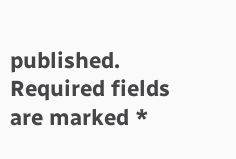published. Required fields are marked *